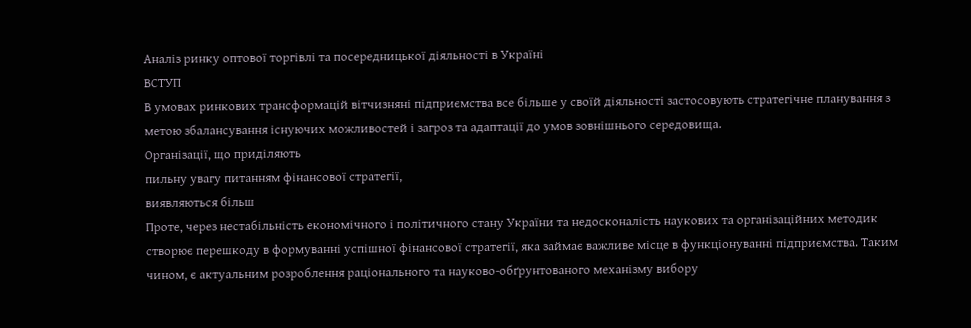Аналіз ринку оптової торгівлі та посередницької діяльності в Україні
ВСТУП
В умовах ринкових трансформацій вітчизняні підприємства все більше у своїй діяльності застосовують стратегічне планування з метою збалансування існуючих можливостей і загроз та адаптації до умов зовнішнього середовища.
Організації, що приділяють
пильну увагу питанням фінансової стратегії,
виявляються більш
Проте, через нестабільність економічного і політичного стану України та недосконалість наукових та організаційних методик створює перешкоду в формуванні успішної фінансової стратегії, яка займає важливе місце в функціонуванні підприємства. Таким чином, є актуальним розроблення раціонального та науково-обґрунтованого механізму вибору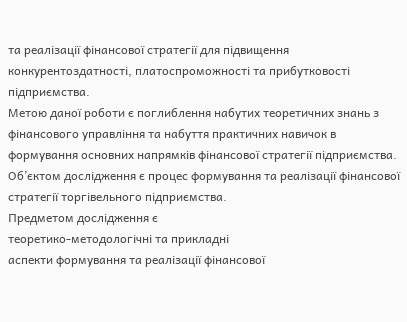та реалізації фінансової стратегії для підвищення конкурентоздатності, платоспроможності та прибутковості підприємства.
Метою даної роботи є поглиблення набутих теоретичних знань з фінансового управління та набуття практичних навичок в формування основних напрямків фінансової стратегії підприємства.
Об’єктом дослідження є процес формування та реалізації фінансової стратегії торгівельного підприємства.
Предметом дослідження є
теоретико-методологічні та прикладні
аспекти формування та реалізації фінансової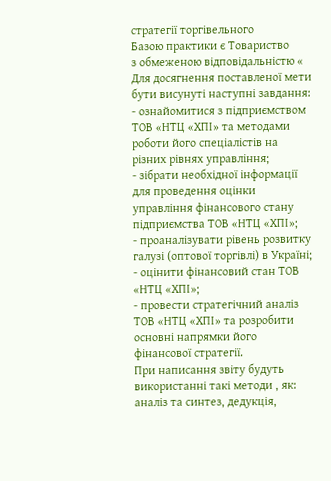стратегії торгівельного
Базою практики є Товариство
з обмеженою відповідальністю «
Для досягнення поставленої мети бути висунуті наступні завдання:
- ознайомитися з підприємством ТОВ «НТЦ «ХПІ» та методами роботи його спеціалістів на різних рівнях управління;
- зібрати необхідної інформації для проведення оцінки управління фінансового стану підприємства ТОВ «НТЦ «ХПІ»;
- проаналізувати рівень розвитку галузі (оптової торгівлі) в Україні;
- оцінити фінансовий стан ТОВ «НТЦ «ХПІ»;
- провести стратегічний аналіз ТОВ «НТЦ «ХПІ» та розробити основні напрямки його фінансової стратегії.
При написання звіту будуть використанні такі методи , як: аналіз та синтез, дедукція,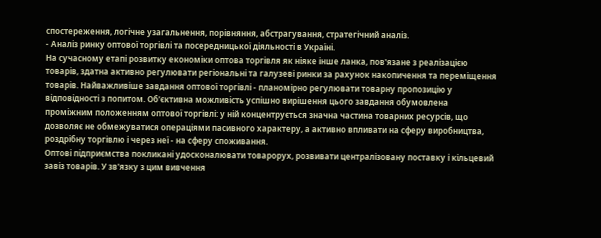спостереження, логічне узагальнення, порівняння, абстрагування, стратегічний аналіз.
- Аналіз ринку оптової торгівлі та посередницької діяльності в Україні.
На сучасному етапі розвитку економіки оптова торгівля як ніяке інше ланка, пов'язане з реалізацією товарів, здатна активно регулювати регіональні та галузеві ринки за рахунок накопичення та переміщення товарів. Найважливіше завдання оптової торгівлі - планомірно регулювати товарну пропозицію у відповідності з попитом. Об'єктивна можливість успішно вирішення цього завдання обумовлена проміжним положенням оптової торгівлі: у ній концентрується значна частина товарних ресурсів, що дозволяє не обмежуватися операціями пасивного характеру, а активно впливати на сферу виробництва, роздрібну торгівлю і через неї - на сферу споживання.
Оптові підприємства покликані удосконалювати товарорух, розвивати централізовану поставку і кільцевий завіз товарів. У зв'язку з цим вивчення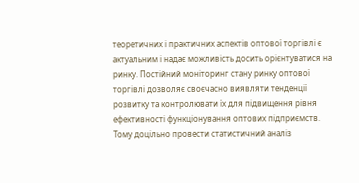теоретичних і практичних аспектів оптової торгівлі є актуальним і надає можливість досить орієнтуватися на ринку. Постійний моніторинг стану ринку оптової торгівлі дозволяє своєчасно виявляти тенденції розвитку та контролювати їх для підвищення рівня ефективності функціонування оптових підприємств. Тому доцільно провести статистичний аналіз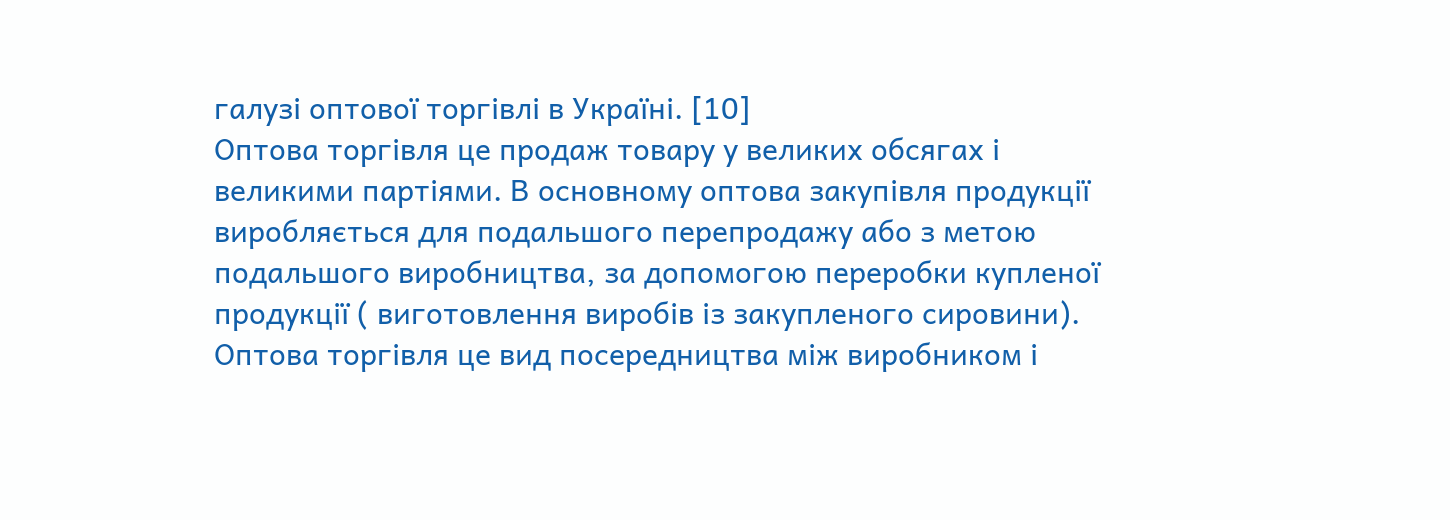галузі оптової торгівлі в Україні. [10]
Оптова торгівля це продаж товару у великих обсягах і великими партіями. В основному оптова закупівля продукції виробляється для подальшого перепродажу або з метою подальшого виробництва, за допомогою переробки купленої продукції ( виготовлення виробів із закупленого сировини).
Оптова торгівля це вид посередництва між виробником і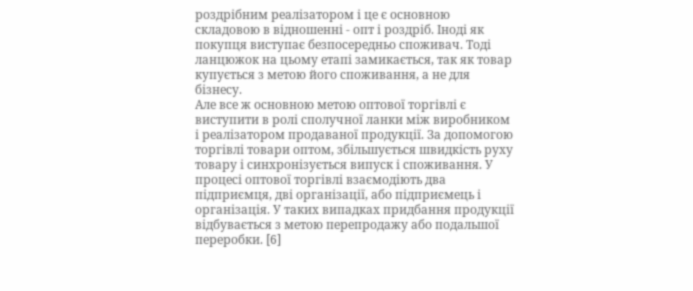роздрібним реалізатором і це є основною складовою в відношенні - опт і роздріб. Іноді як покупця виступає безпосередньо споживач. Тоді ланцюжок на цьому етапі замикається, так як товар купується з метою його споживання, а не для бізнесу.
Але все ж основною метою оптової торгівлі є виступити в ролі сполучної ланки між виробником і реалізатором продаваної продукції. За допомогою торгівлі товари оптом, збільшується швидкість руху товару і синхронізується випуск і споживання. У процесі оптової торгівлі взаємодіють два підприємця, дві організації, або підприємець і організація. У таких випадках придбання продукції відбувається з метою перепродажу або подальшої переробки. [6]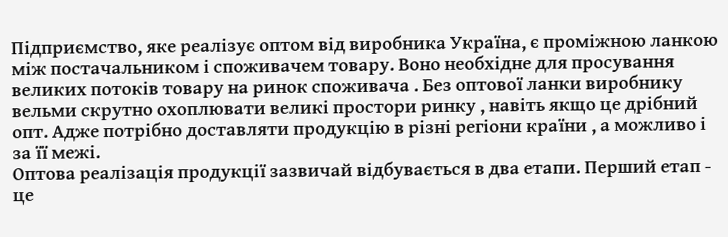Підприємство, яке реалізує оптом від виробника Україна, є проміжною ланкою між постачальником і споживачем товару. Воно необхідне для просування великих потоків товару на ринок споживача . Без оптової ланки виробнику вельми скрутно охоплювати великі простори ринку , навіть якщо це дрібний опт. Адже потрібно доставляти продукцію в різні регіони країни , а можливо і за її межі.
Оптова реалізація продукції зазвичай відбувається в два етапи. Перший етап - це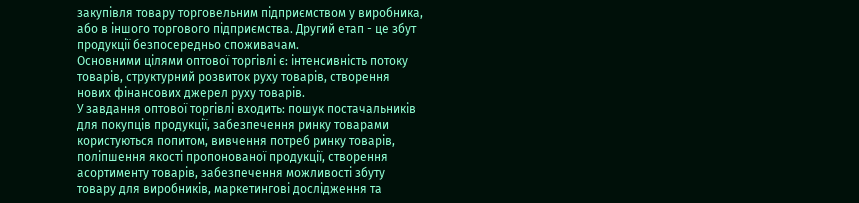закупівля товару торговельним підприємством у виробника, або в іншого торгового підприємства. Другий етап - це збут продукції безпосередньо споживачам.
Основними цілями оптової торгівлі є: інтенсивність потоку товарів, структурний розвиток руху товарів, створення нових фінансових джерел руху товарів.
У завдання оптової торгівлі входить: пошук постачальників для покупців продукції, забезпечення ринку товарами користуються попитом, вивчення потреб ринку товарів, поліпшення якості пропонованої продукції, створення асортименту товарів, забезпечення можливості збуту товару для виробників, маркетингові дослідження та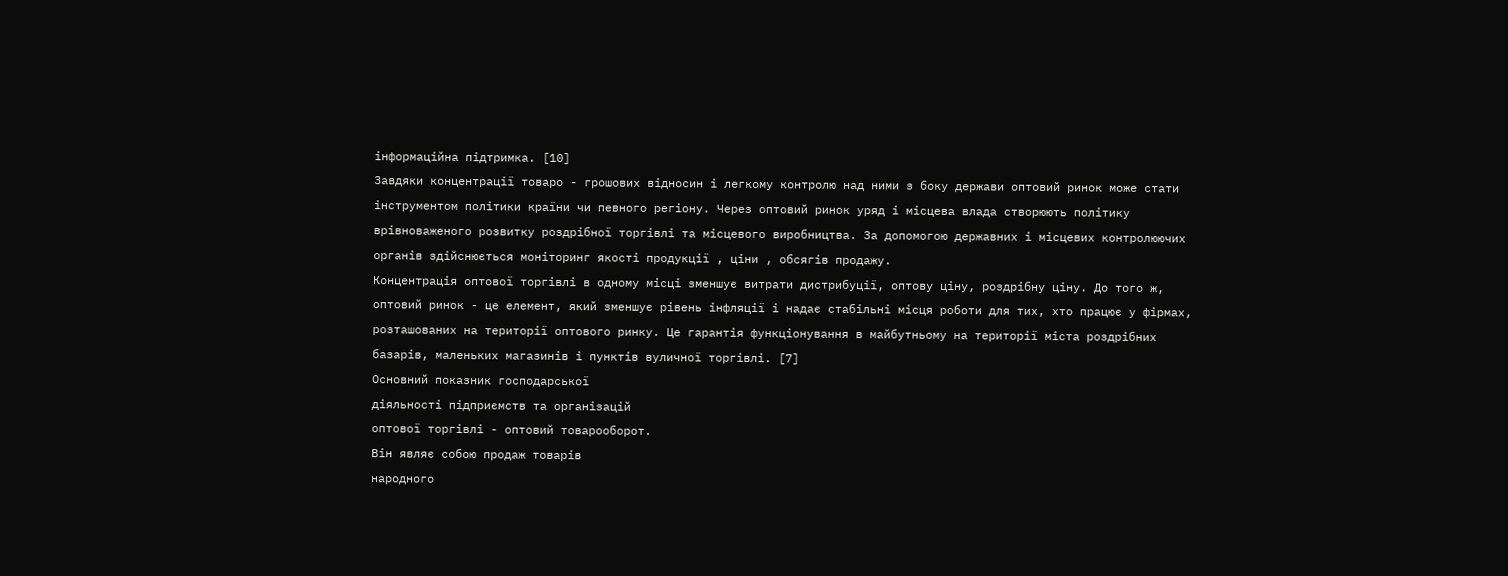інформаційна підтримка. [10]
Завдяки концентрації товаро - грошових відносин і легкому контролю над ними з боку держави оптовий ринок може стати інструментом політики країни чи певного регіону. Через оптовий ринок уряд і місцева влада створюють політику врівноваженого розвитку роздрібної торгівлі та місцевого виробництва. За допомогою державних і місцевих контролюючих органів здійснюється моніторинг якості продукції , ціни , обсягів продажу.
Концентрація оптової торгівлі в одному місці зменшує витрати дистрибуції, оптову ціну, роздрібну ціну. До того ж, оптовий ринок - це елемент, який зменшує рівень інфляції і надає стабільні місця роботи для тих, хто працює у фірмах, розташованих на території оптового ринку. Це гарантія функціонування в майбутньому на території міста роздрібних базарів, маленьких магазинів і пунктів вуличної торгівлі. [7]
Основний показник господарської
діяльності підприємств та організацій
оптової торгівлі - оптовий товарооборот.
Він являє собою продаж товарів
народного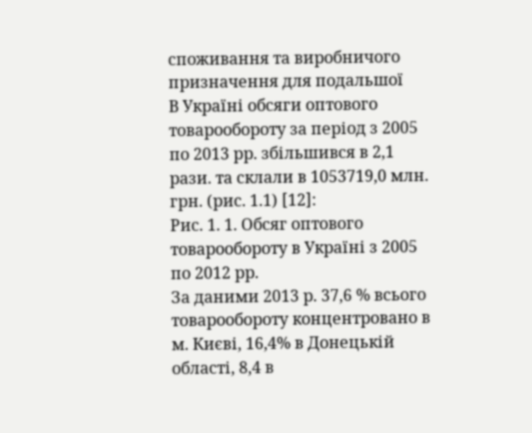споживання та виробничого
призначення для подальшої
В Україні обсяги оптового товарообороту за період з 2005 по 2013 рр. збільшився в 2,1 рази. та склали в 1053719,0 млн. грн. (рис. 1.1) [12]:
Рис. 1. 1. Обсяг оптового товарообороту в Україні з 2005 по 2012 рр.
За даними 2013 р. 37,6 % всього товарообороту концентровано в м. Києві, 16,4% в Донецькій області, 8,4 в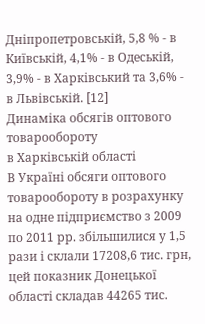Дніпропетровській, 5,8 % - в Київській, 4,1% - в Одеській, 3,9% - в Харківський та 3,6% - в Львівській. [12]
Динаміка обсягів оптового товарообороту
в Харківській області
В Україні обсяги оптового товарообороту в розрахунку на одне підприємство з 2009 по 2011 рр. збільшилися у 1,5 рази і склали 17208,6 тис. грн, цей показник Донецької області складав 44265 тис.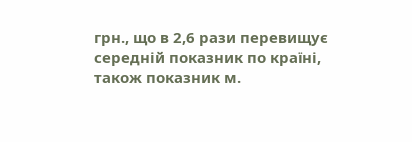грн., що в 2,6 рази перевищує середній показник по країні, також показник м.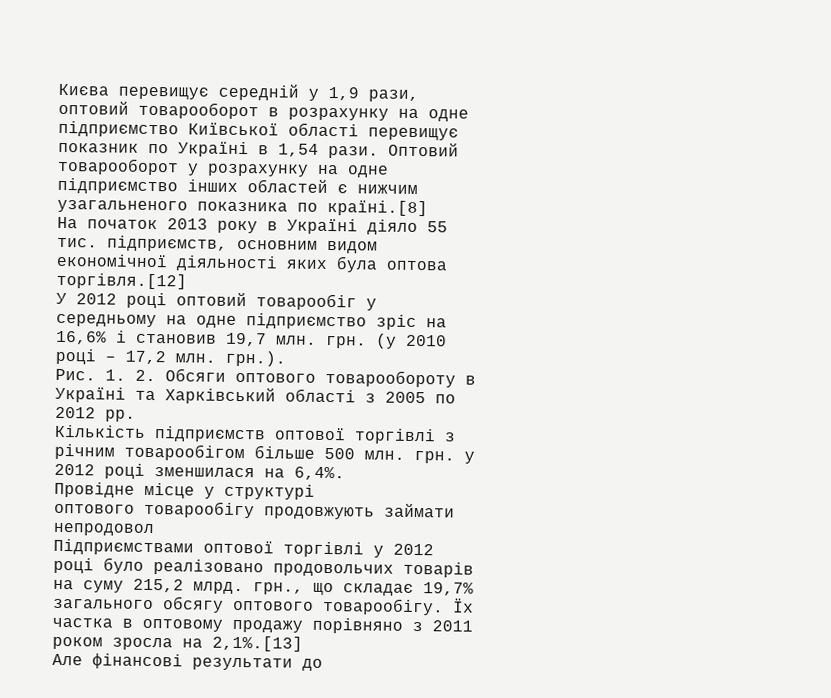Києва перевищує середній у 1,9 рази, оптовий товарооборот в розрахунку на одне підприємство Київської області перевищує показник по Україні в 1,54 рази. Оптовий товарооборот у розрахунку на одне підприємство інших областей є нижчим узагальненого показника по країні.[8]
На початок 2013 року в Україні діяло 55 тис. підприємств, основним видом економічної діяльності яких була оптова торгівля.[12]
У 2012 році оптовий товарообіг у середньому на одне підприємство зріс на 16,6% і становив 19,7 млн. грн. (у 2010 році – 17,2 млн. грн.).
Рис. 1. 2. Обсяги оптового товарообороту в Україні та Харківський області з 2005 по 2012 рр.
Кількість підприємств оптової торгівлі з річним товарообігом більше 500 млн. грн. у 2012 році зменшилася на 6,4%.
Провідне місце у структурі
оптового товарообігу продовжують займати непродовол
Підприємствами оптової торгівлі у 2012 році було реалізовано продовольчих товарів на суму 215,2 млрд. грн., що складає 19,7% загального обсягу оптового товарообігу. Їх частка в оптовому продажу порівняно з 2011 роком зросла на 2,1%.[13]
Але фінансові результати до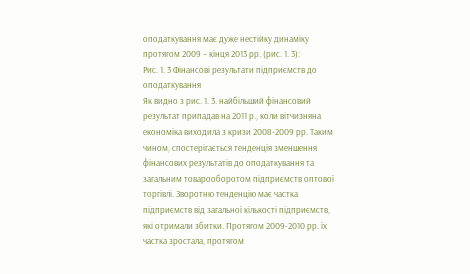оподаткування має дуже нестійку динаміку протягом 2009 – кінця 2013 рр. (рис. 1. 3):
Рис. 1. 3 Фінансові результати підприємств до оподаткування
Як видно з рис. 1. 3. найбільший фінансовий результат припадав на 2011 р., коли вітчизняна економіка виходила з кризи 2008-2009 рр. Таким чином, спостерігається тенденція зменшення фінансових результатів до оподаткування та загальним товарооборотом підприємств оптової торгівлі. Зворотню тенденцію має частка підприємств від загальної кількості підприємств, які отримали збитки. Протягом 2009-2010 рр. їх частка зростала, протягом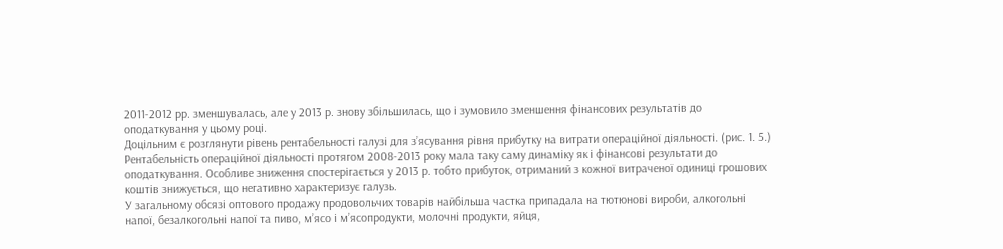2011-2012 рр. зменшувалась, але у 2013 р. знову збільшилась, що і зумовило зменшення фінансових результатів до оподаткування у цьому році.
Доцільним є розглянути рівень рентабельності галузі для з’ясування рівня прибутку на витрати операційної діяльності. (рис. 1. 5.)
Рентабельність операційної діяльності протягом 2008-2013 року мала таку саму динаміку як і фінансові результати до оподаткування. Особливе зниження спостерігається у 2013 р. тобто прибуток, отриманий з кожної витраченої одиниці грошових коштів знижується, що негативно характеризує галузь.
У загальному обсязі оптового продажу продовольчих товарів найбільша частка припадала на тютюнові вироби, алкогольні напої, безалкогольні напої та пиво, м’ясо і м’ясопродукти, молочні продукти, яйця,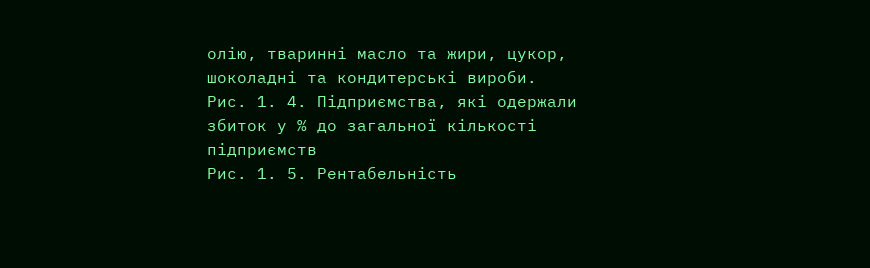олію, тваринні масло та жири, цукор, шоколадні та кондитерські вироби.
Рис. 1. 4. Підприємства, які одержали збиток у % до загальної кількості підприємств
Рис. 1. 5. Рентабельність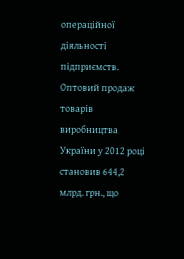операційної діяльності підприємств.
Оптовий продаж товарів виробництва України у 2012 році становив 644,2 млрд. грн., що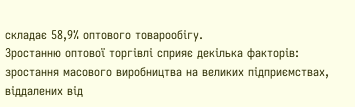складає 58,9% оптового товарообігу.
Зростанню оптової торгівлі сприяє декілька факторів: зростання масового виробництва на великих підприємствах, віддалених від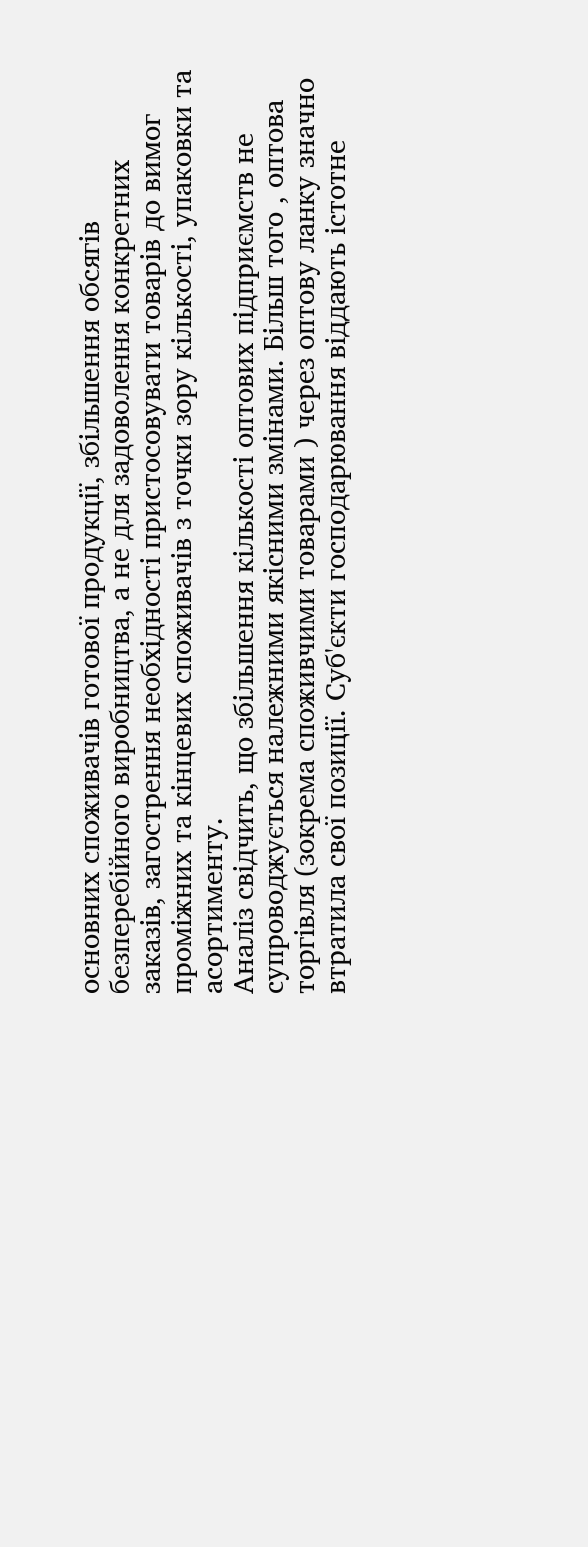основних споживачів готової продукції, збільшення обсягів безперебійного виробництва, а не для задоволення конкретних заказів, загострення необхідності пристосовувати товарів до вимог проміжних та кінцевих споживачів з точки зору кількості, упаковки та асортименту.
Аналіз свідчить, що збільшення кількості оптових підприємств не супроводжується належними якісними змінами. Більш того , оптова торгівля (зокрема споживчими товарами ) через оптову ланку значно втратила свої позиції. Суб'єкти господарювання віддають істотне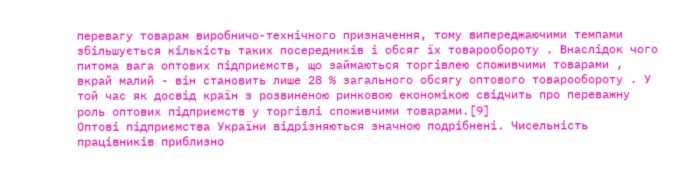перевагу товарам виробничо-технічного призначення, тому випереджаючими темпами збільшується кількість таких посередників і обсяг їх товарообороту . Внаслідок чого питома вага оптових підприємств, що займаються торгівлею споживчими товарами , вкрай малий - він становить лише 28 % загального обсягу оптового товарообороту . У той час як досвід країн з розвиненою ринковою економікою свідчить про переважну роль оптових підприємств у торгівлі споживчими товарами.[9]
Оптові підприємства України відрізняються значною подрібнені. Чисельність працівників приблизно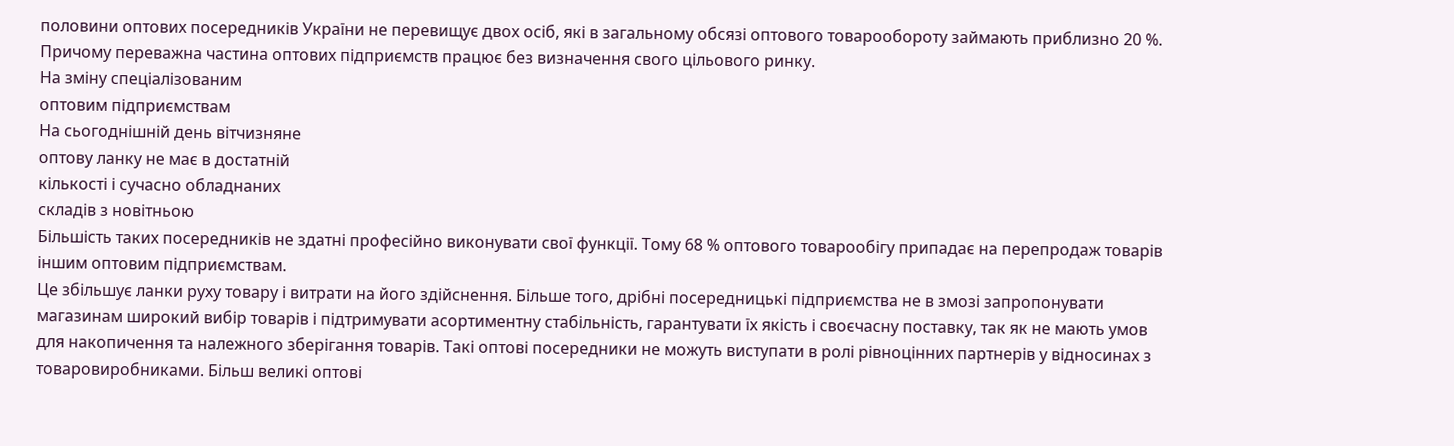половини оптових посередників України не перевищує двох осіб, які в загальному обсязі оптового товарообороту займають приблизно 20 %. Причому переважна частина оптових підприємств працює без визначення свого цільового ринку.
На зміну спеціалізованим
оптовим підприємствам
На сьогоднішній день вітчизняне
оптову ланку не має в достатній
кількості і сучасно обладнаних
складів з новітньою
Більшість таких посередників не здатні професійно виконувати свої функції. Тому 68 % оптового товарообігу припадає на перепродаж товарів іншим оптовим підприємствам.
Це збільшує ланки руху товару і витрати на його здійснення. Більше того, дрібні посередницькі підприємства не в змозі запропонувати магазинам широкий вибір товарів і підтримувати асортиментну стабільність, гарантувати їх якість і своєчасну поставку, так як не мають умов для накопичення та належного зберігання товарів. Такі оптові посередники не можуть виступати в ролі рівноцінних партнерів у відносинах з товаровиробниками. Більш великі оптові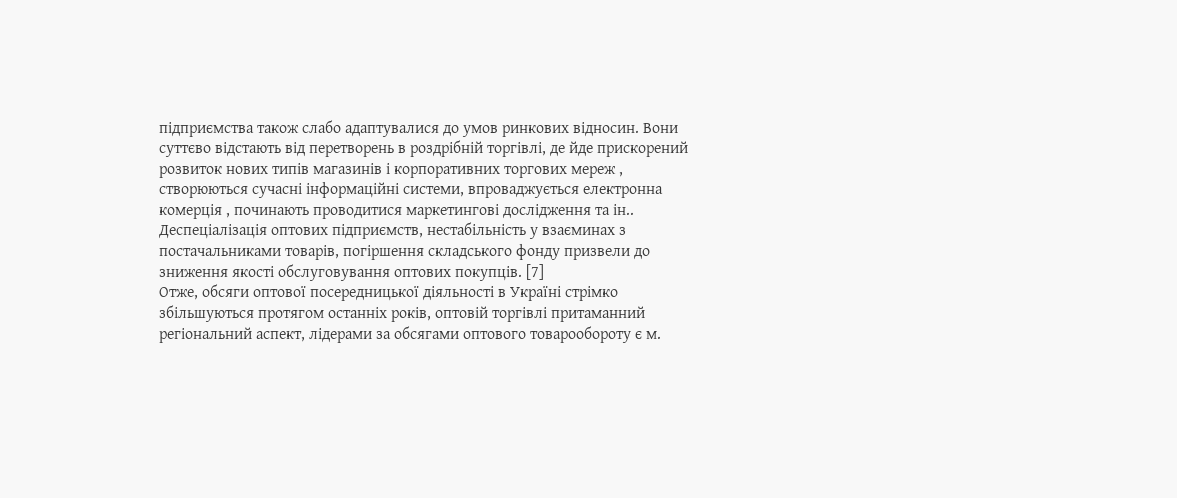підприємства також слабо адаптувалися до умов ринкових відносин. Вони суттєво відстають від перетворень в роздрібній торгівлі, де йде прискорений розвиток нових типів магазинів і корпоративних торгових мереж , створюються сучасні інформаційні системи, впроваджується електронна комерція , починають проводитися маркетингові дослідження та ін..
Деспеціалізація оптових підприємств, нестабільність у взаєминах з постачальниками товарів, погіршення складського фонду призвели до зниження якості обслуговування оптових покупців. [7]
Отже, обсяги оптової посередницької діяльності в Україні стрімко збільшуються протягом останніх років, оптовій торгівлі притаманний регіональний аспект, лідерами за обсягами оптового товарообороту є м.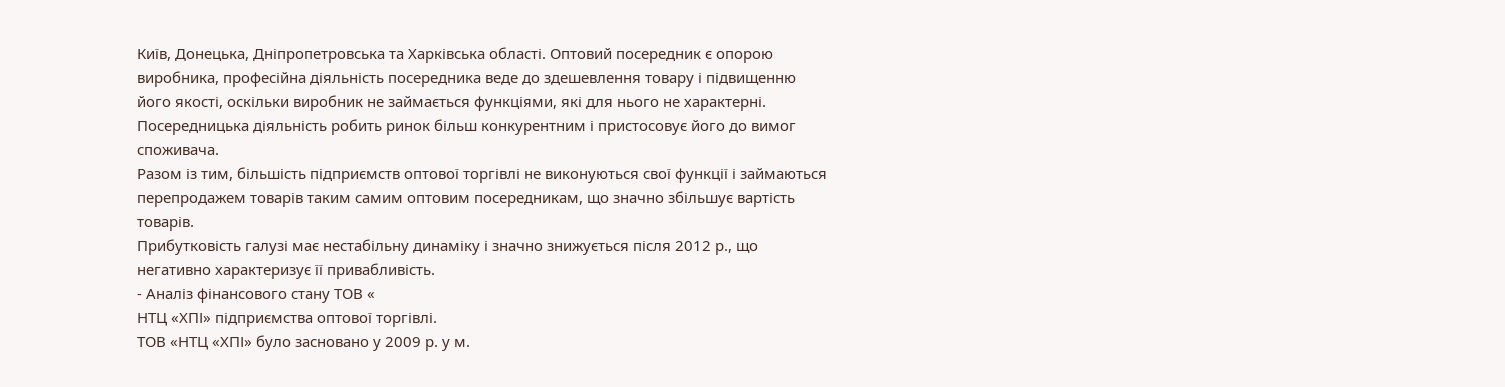Київ, Донецька, Дніпропетровська та Харківська області. Оптовий посередник є опорою виробника, професійна діяльність посередника веде до здешевлення товару і підвищенню його якості, оскільки виробник не займається функціями, які для нього не характерні. Посередницька діяльність робить ринок більш конкурентним і пристосовує його до вимог споживача.
Разом із тим, більшість підприємств оптової торгівлі не виконуються свої функції і займаються перепродажем товарів таким самим оптовим посередникам, що значно збільшує вартість товарів.
Прибутковість галузі має нестабільну динаміку і значно знижується після 2012 р., що негативно характеризує її привабливість.
- Аналіз фінансового стану ТОВ «
НТЦ «ХПІ» підприємства оптової торгівлі.
ТОВ «НТЦ «ХПІ» було засновано у 2009 р. у м.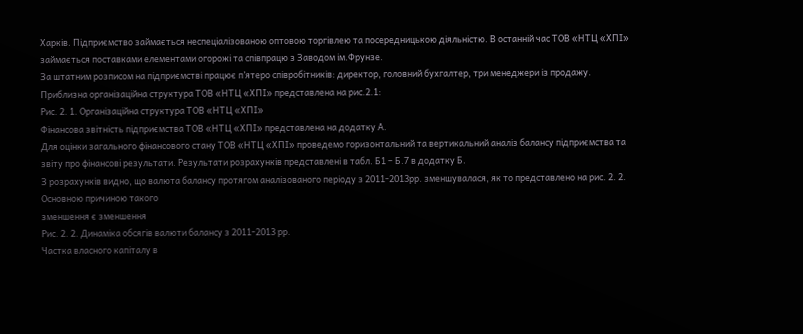Харків. Підприємство займається неспеціалізованою оптовою торгівлею та посередницькою діяльністю. В останній час ТОВ «НТЦ «ХПІ» займається поставками елементами огорожі та співпрацю з Заводом ім.Фрунзе.
За штатним розписом на підприємстві працює п’ятеро співробітників: директор, головний бухгалтер, три менеджери із продажу.
Приблизна організаційна структура ТОВ «НТЦ «ХПІ» представлена на рис.2.1:
Рис. 2. 1. Організаційна структура ТОВ «НТЦ «ХПІ»
Фінансова звітність підприємства ТОВ «НТЦ «ХПІ» представлена на додатку А.
Для оцінки загального фінансового стану ТОВ «НТЦ «ХПІ» проведемо горизонтальний та вертикальний аналіз балансу підприємства та звіту про фінансові результати. Результати розрахунків представлені в табл. Б1 – Б.7 в додатку Б.
З розрахунків видно, що валюта балансу протягом аналізованого періоду з 2011-2013рр. зменшувалася, як то представлено на рис. 2. 2.
Основною причиною такого
зменшення є зменшення
Рис. 2. 2. Динаміка обсягів валюти балансу з 2011-2013 рр.
Частка власного капіталу в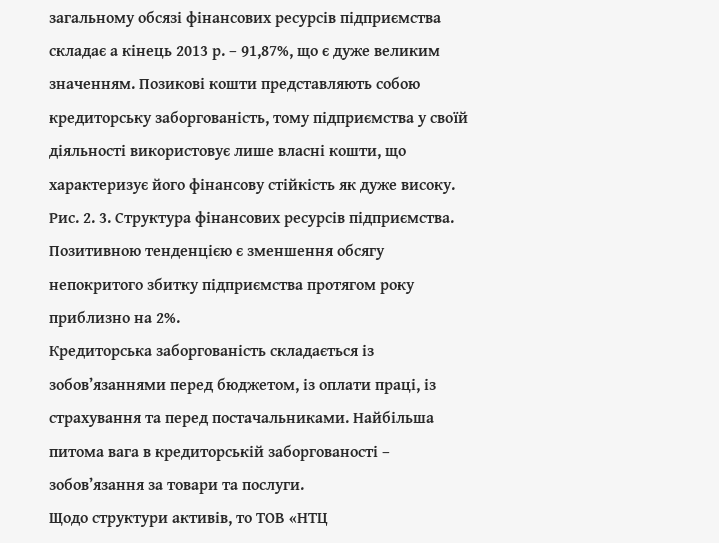загальному обсязі фінансових ресурсів підприємства складає а кінець 2013 р. – 91,87%, що є дуже великим значенням. Позикові кошти представляють собою кредиторську заборгованість, тому підприємства у своїй діяльності використовує лише власні кошти, що характеризує його фінансову стійкість як дуже високу.
Рис. 2. 3. Структура фінансових ресурсів підприємства.
Позитивною тенденцією є зменшення обсягу непокритого збитку підприємства протягом року приблизно на 2%.
Кредиторська заборгованість складається із зобов’язаннями перед бюджетом, із оплати праці, із страхування та перед постачальниками. Найбільша питома вага в кредиторській заборгованості – зобов’язання за товари та послуги.
Щодо структури активів, то ТОВ «НТЦ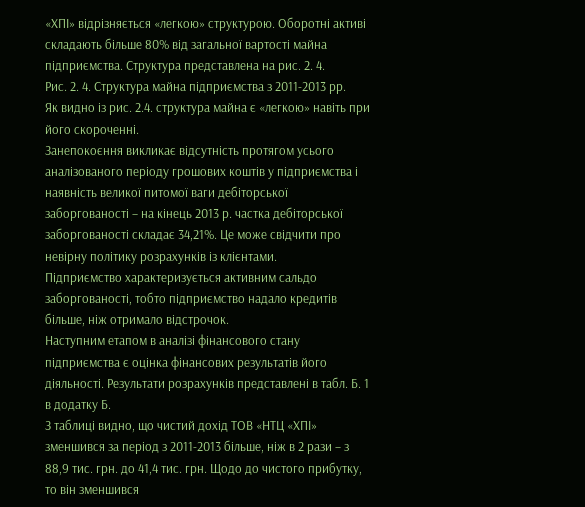«ХПІ» відрізняється «легкою» структурою. Оборотні активі складають більше 80% від загальної вартості майна підприємства. Структура представлена на рис. 2. 4.
Рис. 2. 4. Структура майна підприємства з 2011-2013 рр.
Як видно із рис. 2.4. структура майна є «легкою» навіть при його скороченні.
Занепокоєння викликає відсутність протягом усього аналізованого періоду грошових коштів у підприємства і наявність великої питомої ваги дебіторської заборгованості – на кінець 2013 р. частка дебіторської заборгованості складає 34,21%. Це може свідчити про невірну політику розрахунків із клієнтами.
Підприємство характеризується активним сальдо заборгованості, тобто підприємство надало кредитів більше, ніж отримало відстрочок.
Наступним етапом в аналізі фінансового стану підприємства є оцінка фінансових результатів його діяльності. Результати розрахунків представлені в табл. Б. 1 в додатку Б.
З таблиці видно, що чистий дохід ТОВ «НТЦ «ХПІ» зменшився за період з 2011-2013 більше, ніж в 2 рази – з 88,9 тис. грн. до 41,4 тис. грн. Щодо до чистого прибутку, то він зменшився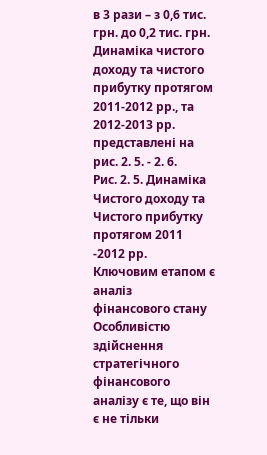в 3 рази – з 0,6 тис. грн. до 0,2 тис. грн. Динаміка чистого доходу та чистого прибутку протягом 2011-2012 рр., та 2012-2013 рр. представлені на рис. 2. 5. - 2. 6.
Рис. 2. 5. Динаміка Чистого доходу та Чистого прибутку протягом 2011 -2012 рр.
Ключовим етапом є аналіз
фінансового стану
Особливістю здійснення стратегічного фінансового аналізу є те, що він є не тільки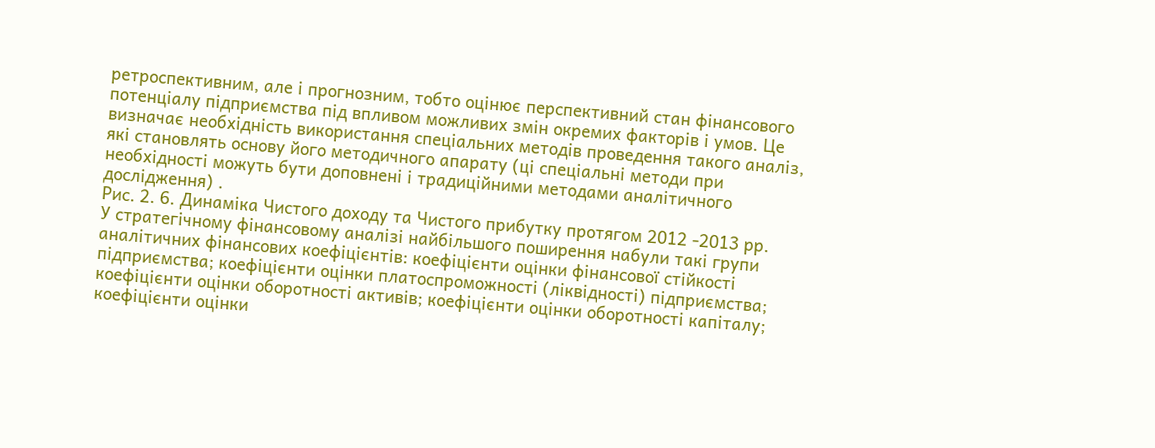ретроспективним, але і прогнозним, тобто оцінює перспективний стан фінансового потенціалу підприємства під впливом можливих змін окремих факторів і умов. Це визначає необхідність використання спеціальних методів проведення такого аналіз, які становлять основу його методичного апарату (ці спеціальні методи при необхідності можуть бути доповнені і традиційними методами аналітичного дослідження) .
Рис. 2. 6. Динаміка Чистого доходу та Чистого прибутку протягом 2012 -2013 рр.
У стратегічному фінансовому аналізі найбільшого поширення набули такі групи аналітичних фінансових коефіцієнтів: коефіцієнти оцінки фінансової стійкості підприємства; коефіцієнти оцінки платоспроможності (ліквідності) підприємства; коефіцієнти оцінки оборотності активів; коефіцієнти оцінки оборотності капіталу; коефіцієнти оцінки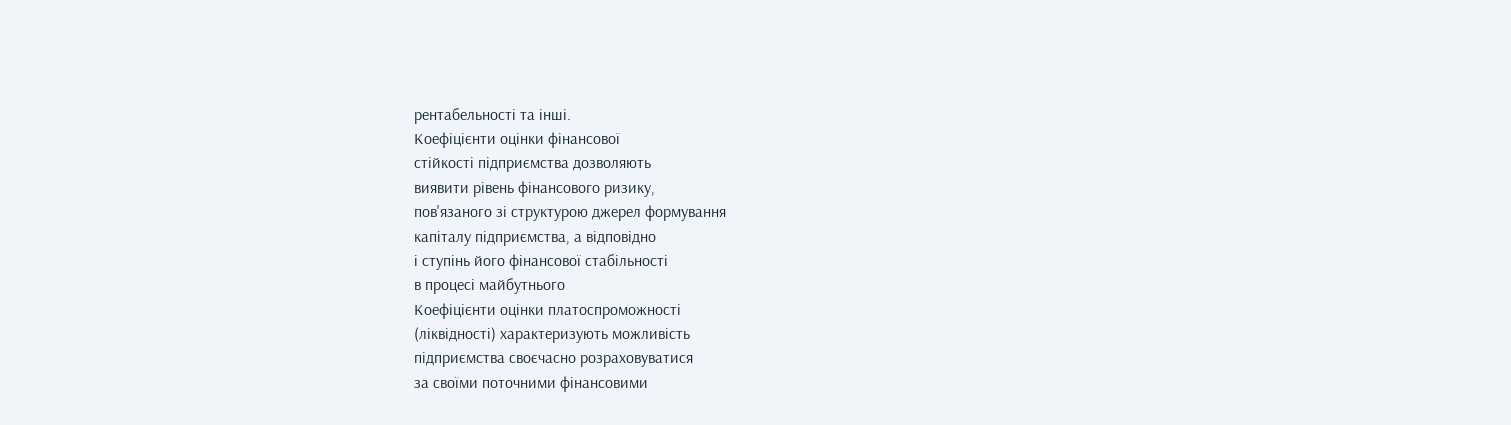рентабельності та інші.
Коефіцієнти оцінки фінансової
стійкості підприємства дозволяють
виявити рівень фінансового ризику,
пов'язаного зі структурою джерел формування
капіталу підприємства, а відповідно
і ступінь його фінансової стабільності
в процесі майбутнього
Коефіцієнти оцінки платоспроможності
(ліквідності) характеризують можливість
підприємства своєчасно розраховуватися
за своїми поточними фінансовими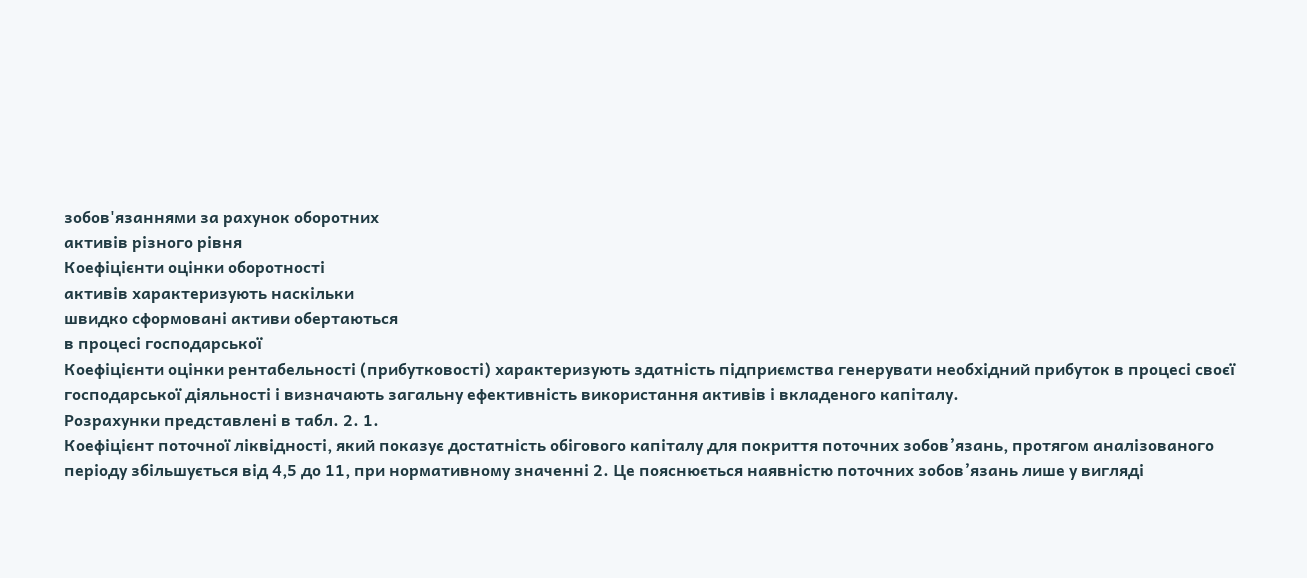зобов'язаннями за рахунок оборотних
активів різного рівня
Коефіцієнти оцінки оборотності
активів характеризують наскільки
швидко сформовані активи обертаються
в процесі господарської
Коефіцієнти оцінки рентабельності (прибутковості) характеризують здатність підприємства генерувати необхідний прибуток в процесі своєї господарської діяльності і визначають загальну ефективність використання активів і вкладеного капіталу.
Розрахунки представлені в табл. 2. 1.
Коефіцієнт поточної ліквідності, який показує достатність обігового капіталу для покриття поточних зобов’язань, протягом аналізованого періоду збільшується від 4,5 до 11, при нормативному значенні 2. Це пояснюється наявністю поточних зобов’язань лише у вигляді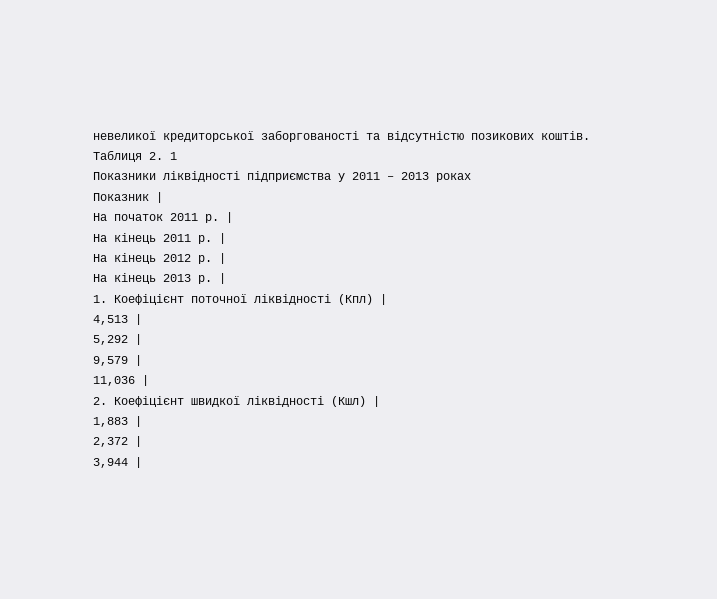невеликої кредиторської заборгованості та відсутністю позикових коштів.
Таблиця 2. 1
Показники ліквідності підприємства у 2011 – 2013 роках
Показник |
На початок 2011 р. |
На кінець 2011 р. |
На кінець 2012 р. |
На кінець 2013 р. |
1. Коефіцієнт поточної ліквідності (Кпл) |
4,513 |
5,292 |
9,579 |
11,036 |
2. Коефіцієнт швидкої ліквідності (Кшл) |
1,883 |
2,372 |
3,944 |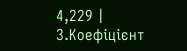4,229 |
3.Коефіцієнт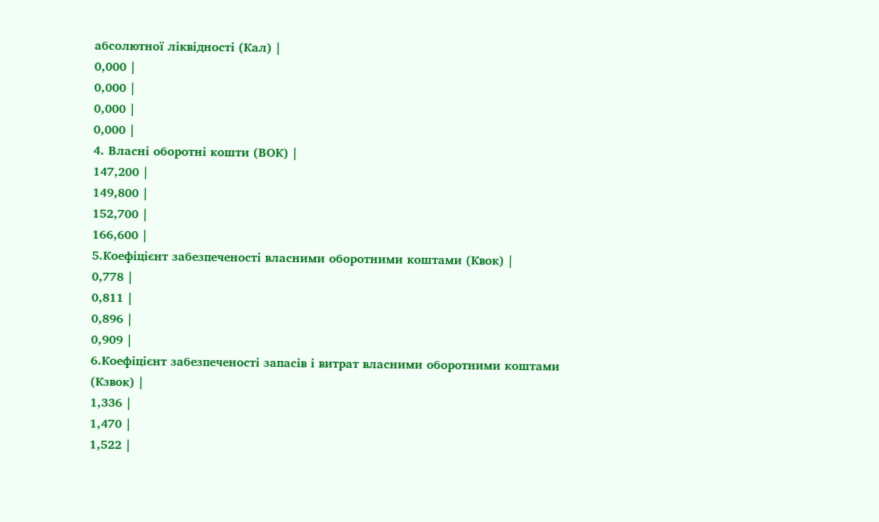абсолютної ліквідності (Кал) |
0,000 |
0,000 |
0,000 |
0,000 |
4. Власні оборотні кошти (ВОК) |
147,200 |
149,800 |
152,700 |
166,600 |
5.Коефіцієнт забезпеченості власними оборотними коштами (Квок) |
0,778 |
0,811 |
0,896 |
0,909 |
6.Коефіцієнт забезпеченості запасів і витрат власними оборотними коштами (Кзвок) |
1,336 |
1,470 |
1,522 |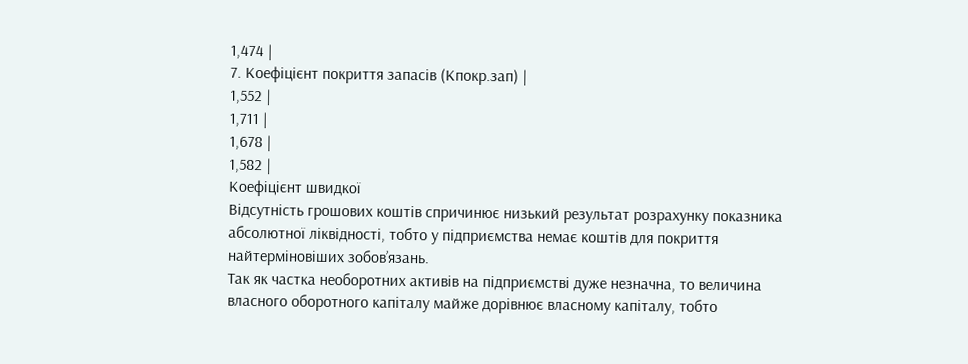1,474 |
7. Коефіцієнт покриття запасів (Кпокр.зап) |
1,552 |
1,711 |
1,678 |
1,582 |
Коефіцієнт швидкої
Відсутність грошових коштів спричинює низький результат розрахунку показника абсолютної ліквідності, тобто у підприємства немає коштів для покриття найтерміновіших зобов’язань.
Так як частка необоротних активів на підприємстві дуже незначна, то величина власного оборотного капіталу майже дорівнює власному капіталу, тобто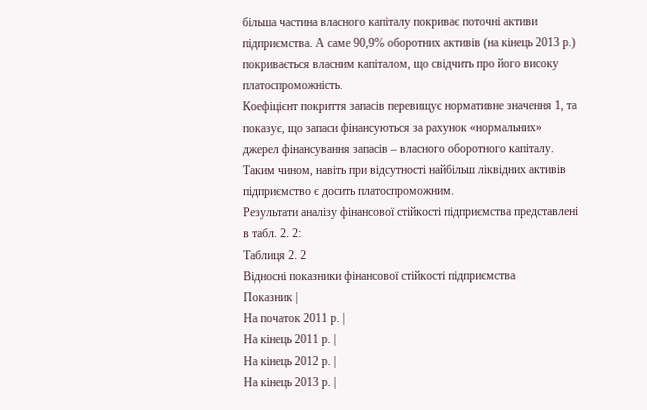більша частина власного капіталу покриває поточні активи підприємства. А саме 90,9% оборотних активів (на кінець 2013 р.) покривається власним капіталом, що свідчить про його високу платоспроможність.
Коефіцієнт покриття запасів перевищує нормативне значення 1, та показує, що запаси фінансуються за рахунок «нормальних» джерел фінансування запасів – власного оборотного капіталу.
Таким чином, навіть при відсутності найбільш ліквідних активів підприємство є досить платоспроможним.
Результати аналізу фінансової стійкості підприємства представлені в табл. 2. 2:
Таблиця 2. 2
Відносні показники фінансової стійкості підприємства
Показник |
На початок 2011 р. |
На кінець 2011 р. |
На кінець 2012 р. |
На кінець 2013 р. |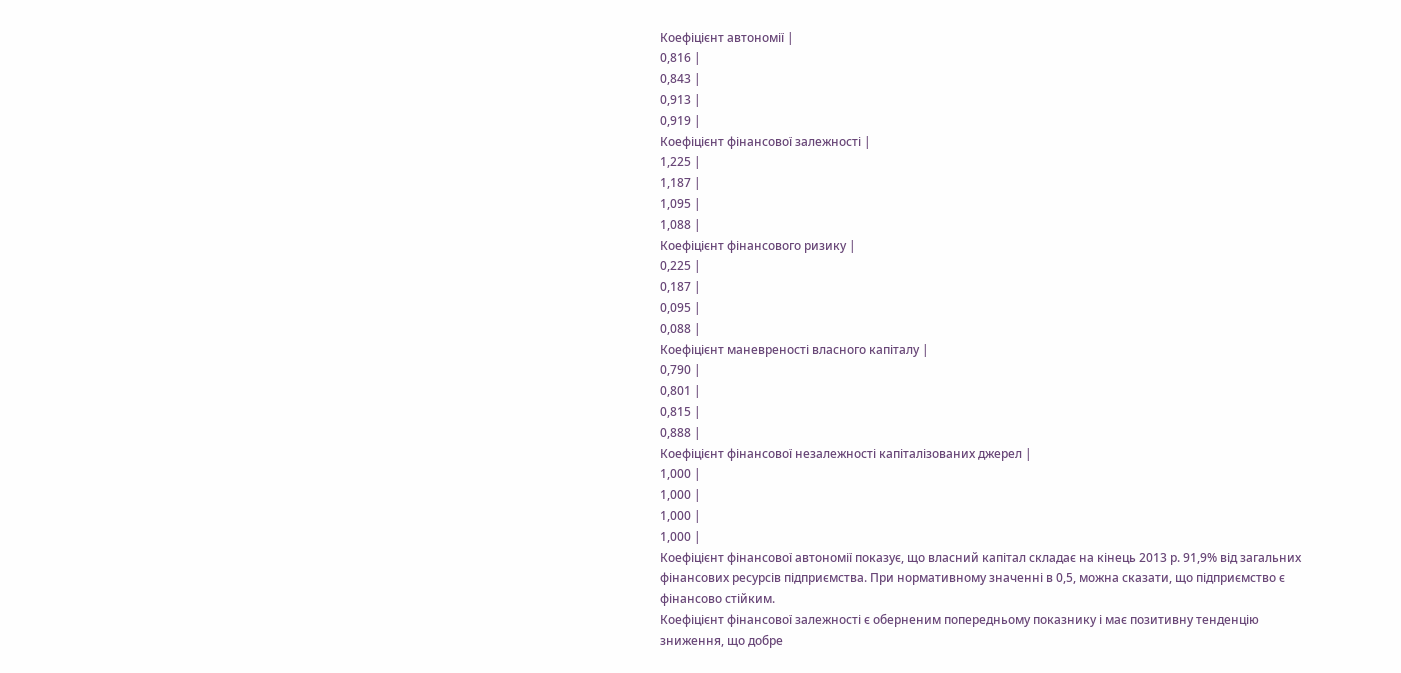Коефіцієнт автономії |
0,816 |
0,843 |
0,913 |
0,919 |
Коефіцієнт фінансової залежності |
1,225 |
1,187 |
1,095 |
1,088 |
Коефіцієнт фінансового ризику |
0,225 |
0,187 |
0,095 |
0,088 |
Коефіцієнт маневреності власного капіталу |
0,790 |
0,801 |
0,815 |
0,888 |
Коефіцієнт фінансової незалежності капіталізованих джерел |
1,000 |
1,000 |
1,000 |
1,000 |
Коефіцієнт фінансової автономії показує, що власний капітал складає на кінець 2013 р. 91,9% від загальних фінансових ресурсів підприємства. При нормативному значенні в 0,5, можна сказати, що підприємство є фінансово стійким.
Коефіцієнт фінансової залежності є оберненим попередньому показнику і має позитивну тенденцію зниження, що добре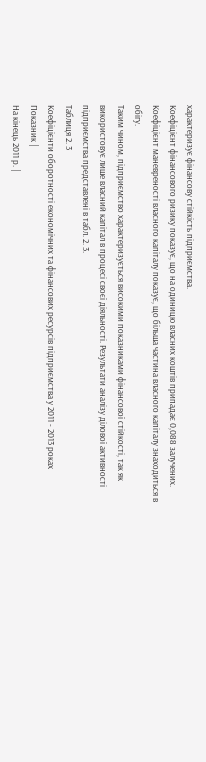характеризує фінансову стійкість підприємства.
Коефіцієнт фінансового ризику показує, що на одиницю власних коштів припадає 0,088 залучених.
Коефіцієнт маневреності власного капіталу показує, що більша частина власного капіталу знаходиться в обігу.
Таким чином, підприємство характеризується високими показниками фінансової стійкості, так як використовує лише власний капітал в процесі своєї діяльності. Результати аналізу ділової активності підприємства представлені в табл. 2. 3.
Таблиця 2. 3
Коефіцієнти оборотності економічних та фінансових ресурсів підприємства у 2011 - 2013 роках
Показник |
На кінець 2011 р. |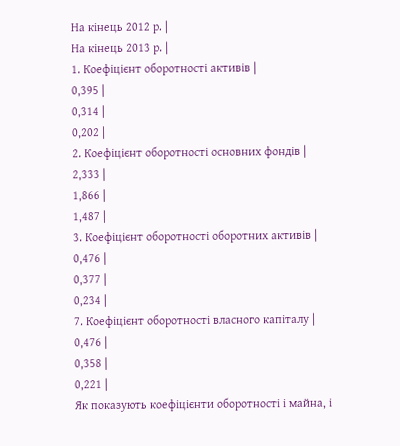На кінець 2012 р. |
На кінець 2013 р. |
1. Коефіцієнт оборотності активів |
0,395 |
0,314 |
0,202 |
2. Коефіцієнт оборотності основних фондів |
2,333 |
1,866 |
1,487 |
3. Коефіцієнт оборотності оборотних активів |
0,476 |
0,377 |
0,234 |
7. Коефіцієнт оборотності власного капіталу |
0,476 |
0,358 |
0,221 |
Як показують коефіцієнти оборотності і майна, і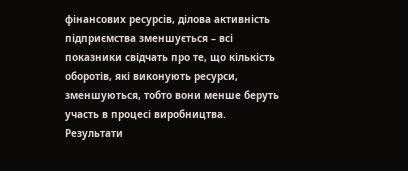фінансових ресурсів, ділова активність підприємства зменшується – всі показники свідчать про те, що кількість оборотів, які виконують ресурси, зменшуються, тобто вони менше беруть участь в процесі виробництва.
Результати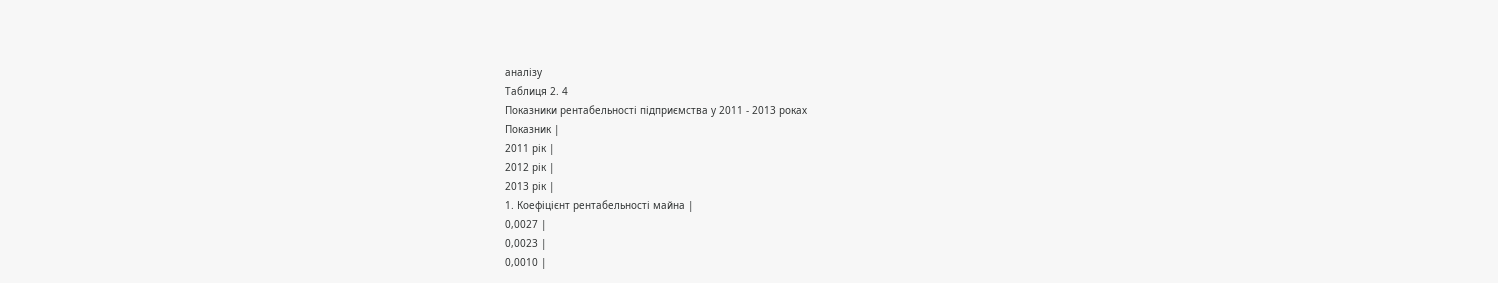аналізу
Таблиця 2. 4
Показники рентабельності підприємства у 2011 - 2013 роках
Показник |
2011 рік |
2012 рік |
2013 рік |
1. Коефіцієнт рентабельності майна |
0,0027 |
0,0023 |
0,0010 |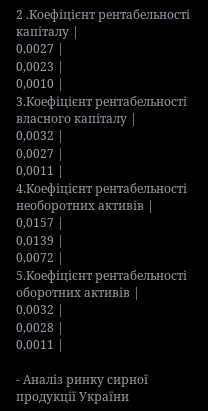2 .Коефіцієнт рентабельності капіталу |
0,0027 |
0,0023 |
0,0010 |
3.Коефіцієнт рентабельності власного капіталу |
0,0032 |
0,0027 |
0,0011 |
4.Коефіцієнт рентабельності необоротних активів |
0,0157 |
0,0139 |
0,0072 |
5.Коефіцієнт рентабельності оборотних активів |
0,0032 |
0,0028 |
0,0011 |

- Аналіз ринку сирної продукції України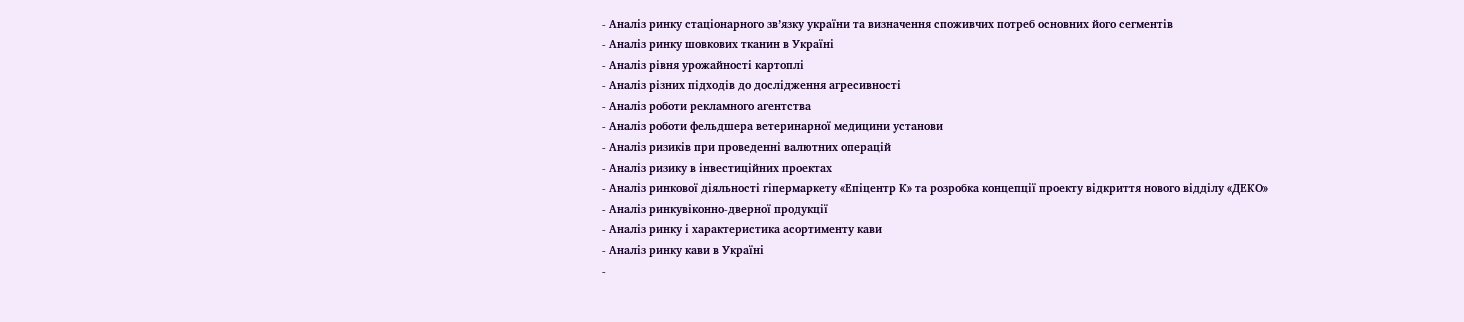- Аналіз ринку стаціонарного зв’язку україни та визначення споживчих потреб основних його сегментів
- Аналіз ринку шовкових тканин в Україні
- Аналіз рівня урожайності картоплі
- Аналіз різних підходів до дослідження агресивності
- Аналіз роботи рекламного агентства
- Аналіз роботи фельдшера ветеринарної медицини установи
- Аналіз ризиків при проведенні валютних операцій
- Аналіз ризику в інвестиційних проектах
- Аналіз ринкової діяльності гіпермаркету «Епіцентр К» та розробка концепції проекту відкриття нового відділу «ДЕКО»
- Аналіз ринкувіконно-дверної продукції
- Аналіз ринку і характеристика асортименту кави
- Аналіз ринку кави в Україні
-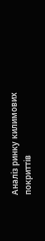Аналіз ринку килимових покриттів